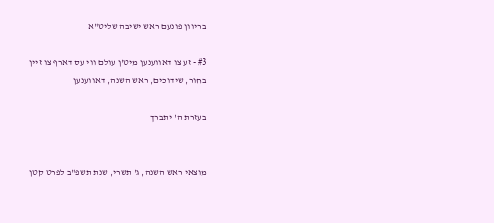בריוון פונעם ראש ישיבה שליט"א

#3 - זע צו דאווענען מיט'ן עולם ווי עס דארף צו זיין
בחור, שידוכים, ראש השנה, דאווענען

בעזרת ה' יתברך


מוצאי ראש השנה, ג' תשרי, שנת תשפ"ב לפרט קטן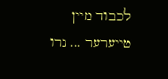לכבוד מיין טייערער ... נרו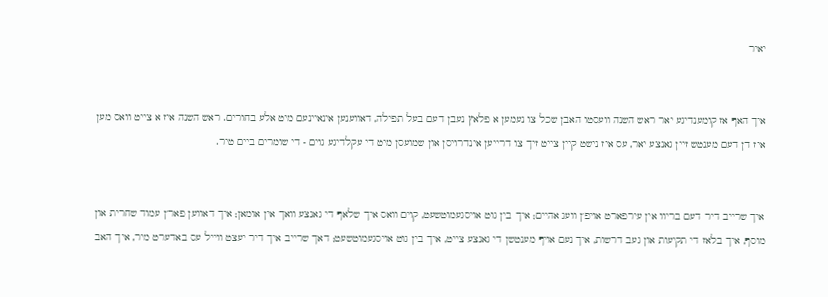יאיר


איך האף אז קומענדיגע יאר ראש השנה וועסטו האבן שכל צו נעמען א פלאץ נעבן דעם בעל תפילה, דאווענען אינאיינעם מיט אלע בחורים. ראש השנה איז א צייט וואס מען איז דן דעם מענטש זיין גאנצע יאר, עס איז נישט קיין צייט זיך צו דרייען אינדרויסן און שמועסן מיט די עקלדיגע גוים - די שומרים ביים טיר.


איך שרייב דיר דעם בריוו אין עירפארט אויפ'ן וועג אהיים; איך בין גוט אויסגעמוטשעט, קוים וואס איך שלאף די גאנצע וואך אין אומאן; איך דאווען פאר'ן עמוד שחרית און מוסף, איך בלאז די תקיעות און געב דרשות, איך נעם אויף מענטשן די גאנצע צייט, איך בין גוט אויסגעמוטשעט; דאך שרייב איך דיר יעצט ווייל עס באדערט מיר, איך האב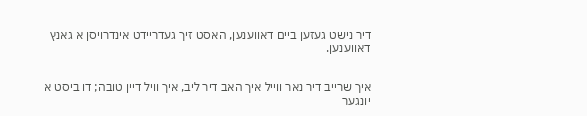דיר נישט געזען ביים דאווענען, האסט זיך געדריידט אינדרויסן א גאנץ דאווענען.


איך שרייב דיר נאר ווייל איך האב דיר ליב, איך וויל דיין טובה; דו ביסט א יונגער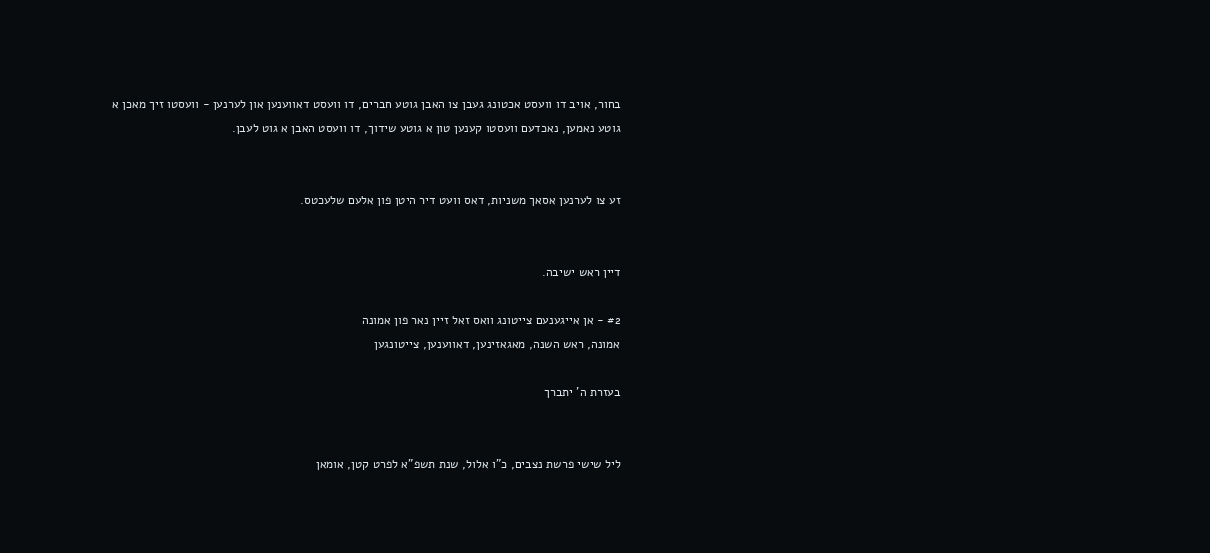בחור, אויב דו וועסט אכטונג געבן צו האבן גוטע חברים, דו וועסט דאווענען און לערנען - וועסטו זיך מאכן א גוטע נאמען, נאכדעם וועסטו קענען טון א גוטע שידוך, דו וועסט האבן א גוט לעבן.


זע צו לערנען אסאך משניות, דאס וועט דיר היטן פון אלעם שלעכטס.


דיין ראש ישיבה.

#2 - אן אייגענעם צייטונג וואס זאל זיין נאר פון אמונה
אמונה, ראש השנה, מאגאזינען, דאווענען, צייטונגען

בעזרת ה' יתברך


ליל שישי פרשת נצבים, כ"ו אלול, שנת תשפ"א לפרט קטן, אומאן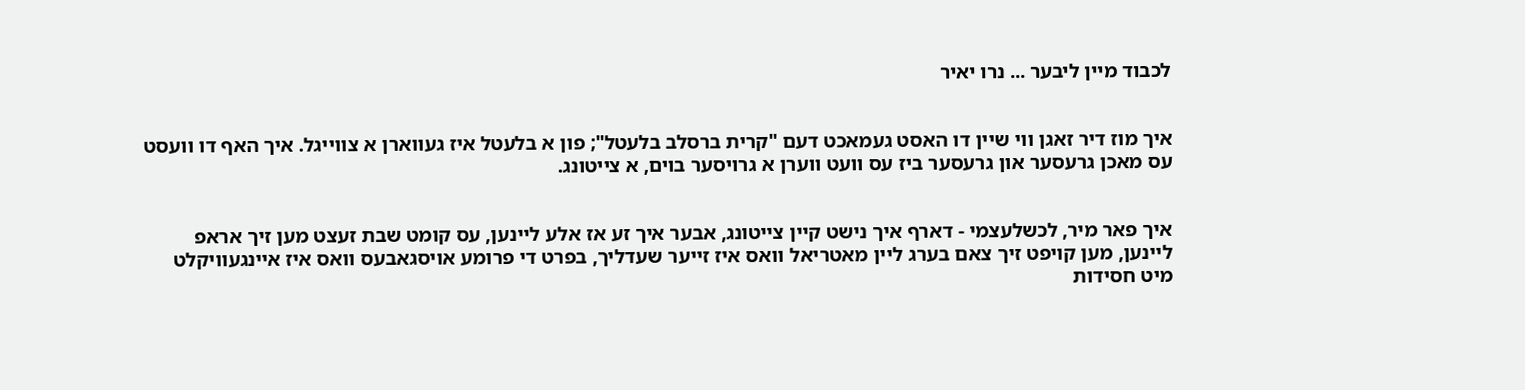לכבוד מיין ליבער ... נרו יאיר


איך מוז דיר זאגן ווי שיין דו האסט געמאכט דעם "קרית ברסלב בלעטל"; פון א בלעטל איז געווארן א צווייגל. איך האף דו וועסט עס מאכן גרעסער און גרעסער ביז עס וועט ווערן א גרויסער בוים, א צייטונג.


איך פאר מיר, לכשלעצמי - דארף איך נישט קיין צייטונג, אבער איך זע אז אלע ליינען, עס קומט שבת זעצט מען זיך אראפ ליינען, מען קויפט זיך צאם בערג ליין מאטריאל וואס איז זייער שעדליך, בפרט די פרומע אויסגאבעס וואס איז איינגעוויקלט מיט חסידות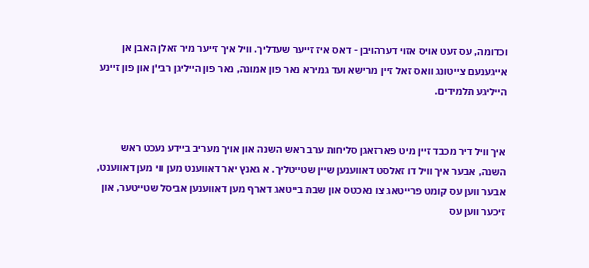וכדומה, עס זעט אויס אזוי דערהויבן - דאס איז זייער שעדליך. וויל איך זייער מיר זאלן האבן אן אייגענעם צייטונג וואס זאל זיין מרישא ועד גמירא נאר פון אמונה, נאר פון הייליגן רבי'ן און פון זיינע הייליגע תלמידים.


איך וויל דיר מכבד זיין מיט פארזאגן סליחות ערב ראש השנה און אויך מעריב ביידע נעכט ראש השנה, אבער איך וויל דו זאלסט דאווענען שיין שטייטליך. א גאנץ יאר דאווענט מען ווי מען דאווענט, אבער ווען עס קומט פרייטאג צו נאכטס און שבת בייטאג דארף מען דאווענען אביסל שטייטער, און זיכער ווען עס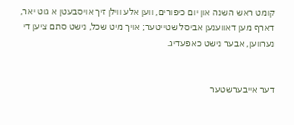קומט ראש השנה און יום כיפורים, ווען אלע ווילן זיך אויסבעטן א גוט יאר, דארף מען דאווענען אביסל שטייטער; אויך מיט שכל, נישט סתם ציען די נערווען, אבער נישט כאפעדיג.


דער אייבערשטער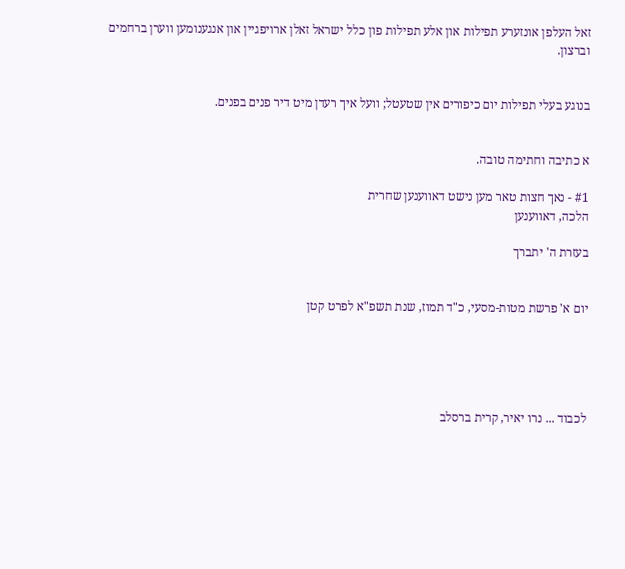זאל העלפן אונזערע תפילות און אלע תפילות פון כלל ישראל זאלן ארויפגיין און אנגענומען ווערן ברחמים וברצון.


בנוגע בעלי תפילות יום כיפורים אין שטעטל; וועל איך רעדן מיט דיר פנים בפנים.


א כתיבה וחתימה טובה.

#1 - נאך חצות טאר מען נישט דאווענען שחרית
הלכה, דאווענען

בעזרת ה' יתברך


יום א' פרשת מטות-מסעי, כ"ד תמוז, שנת תשפ"א לפרט קטן





לכבוד ... נרו יאיר, קרית ברסלב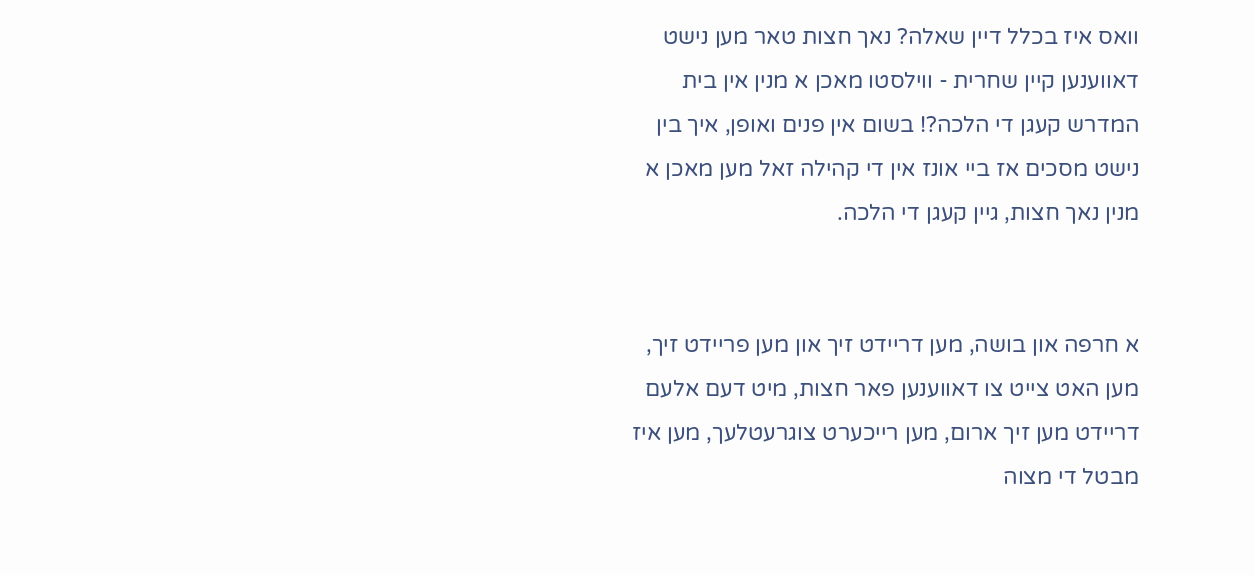וואס איז בכלל דיין שאלה? נאך חצות טאר מען נישט דאווענען קיין שחרית - ווילסטו מאכן א מנין אין בית המדרש קעגן די הלכה?! בשום אין פנים ואופן, איך בין נישט מסכים אז ביי אונז אין די קהילה זאל מען מאכן א מנין נאך חצות, גיין קעגן די הלכה.


א חרפה און בושה, מען דריידט זיך און מען פריידט זיך, מען האט צייט צו דאווענען פאר חצות, מיט דעם אלעם דריידט מען זיך ארום, מען רייכערט צוגרעטלעך, מען איז מבטל די מצוה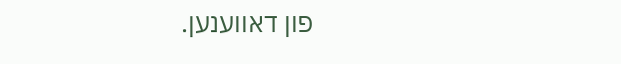פון דאווענען.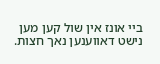ביי אונז אין שול קען מען נישט דאווענען נאך חצות.